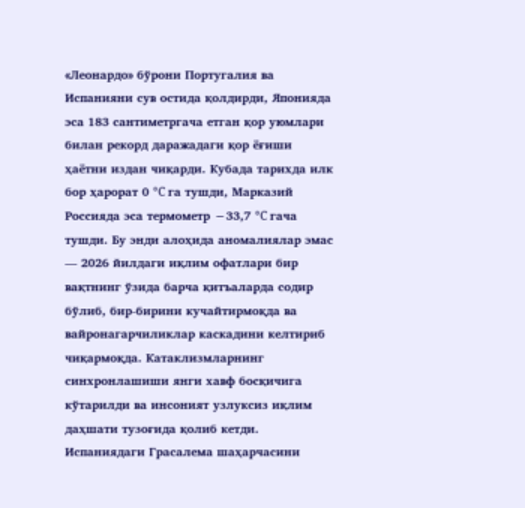«Леонардо» бўрони Португалия ва Испанияни сув остида қолдирди, Японияда эса 183 сантиметргача етган қор уюмлари билан рекорд даражадаги қор ёғиши ҳаётни издан чиқарди. Кубада тарихда илк бор ҳарорат 0 °C га тушди, Марказий Россияда эса термометр −33,7 °C гача тушди. Бу энди алоҳида аномалиялар эмас — 2026 йилдаги иқлим офатлари бир вақтнинг ўзида барча қитъаларда содир бўлиб, бир-бирини кучайтирмоқда ва вайронагарчиликлар каскадини келтириб чиқармоқда. Катаклизмларнинг синхронлашиши янги хавф босқичига кўтарилди ва инсоният узлуксиз иқлим даҳшати тузоғида қолиб кетди. Испаниядаги Грасалема шаҳарчасини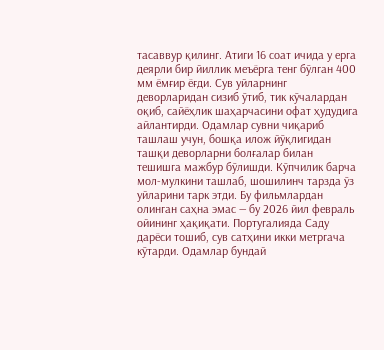тасаввур қилинг. Атиги 16 соат ичида у ерга деярли бир йиллик меъёрга тенг бўлган 400 мм ёмғир ёғди. Сув уйларнинг деворларидан сизиб ўтиб, тик кўчалардан оқиб, сайёҳлик шаҳарчасини офат ҳудудига айлантирди. Одамлар сувни чиқариб ташлаш учун, бошқа илож йўқлигидан ташқи деворларни болғалар билан тешишга мажбур бўлишди. Кўпчилик барча мол-мулкини ташлаб, шошилинч тарзда ўз уйларини тарк этди. Бу фильмлардан олинган саҳна эмас — бу 2026 йил февраль ойининг ҳақиқати. Португалияда Саду дарёси тошиб, сув сатҳини икки метргача кўтарди. Одамлар бундай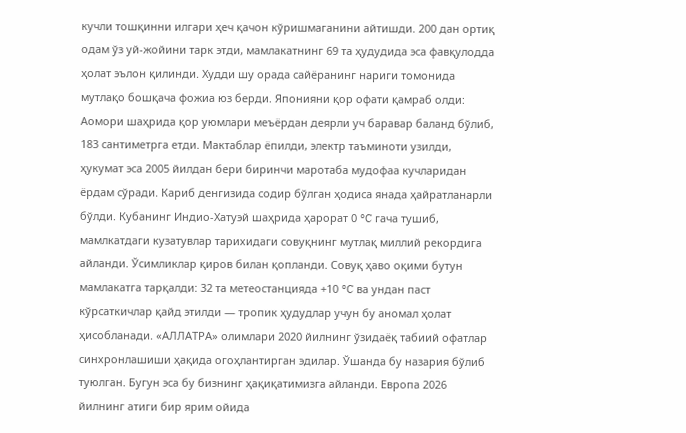кучли тошқинни илгари ҳеч қачон кўришмаганини айтишди. 200 дан ортиқ одам ўз уй-жойини тарк этди, мамлакатнинг 69 та ҳудудида эса фавқулодда ҳолат эълон қилинди. Худди шу орада сайёранинг нариги томонида мутлақо бошқача фожиа юз берди. Японияни қор офати қамраб олди: Аомори шаҳрида қор уюмлари меъёрдан деярли уч баравар баланд бўлиб, 183 сантиметрга етди. Мактаблар ёпилди, электр таъминоти узилди, ҳукумат эса 2005 йилдан бери биринчи маротаба мудофаа кучларидан ёрдам сўради. Кариб денгизида содир бўлган ҳодиса янада ҳайратланарли бўлди. Кубанинг Индио-Хатуэй шаҳрида ҳарорат 0 °C гача тушиб, мамлкатдаги кузатувлар тарихидаги совуқнинг мутлақ миллий рекордига айланди. Ўсимликлар қиров билан қопланди. Совуқ ҳаво оқими бутун мамлакатга тарқалди: 32 та метеостанцияда +10 °C ва ундан паст кўрсаткичлар қайд этилди — тропик ҳудудлар учун бу аномал ҳолат ҳисобланади. «АЛЛАТРА» олимлари 2020 йилнинг ўзидаёқ табиий офатлар синхронлашиши ҳақида огоҳлантирган эдилар. Ўшанда бу назария бўлиб туюлган. Бугун эса бу бизнинг ҳақиқатимизга айланди. Европа 2026 йилнинг атиги бир ярим ойида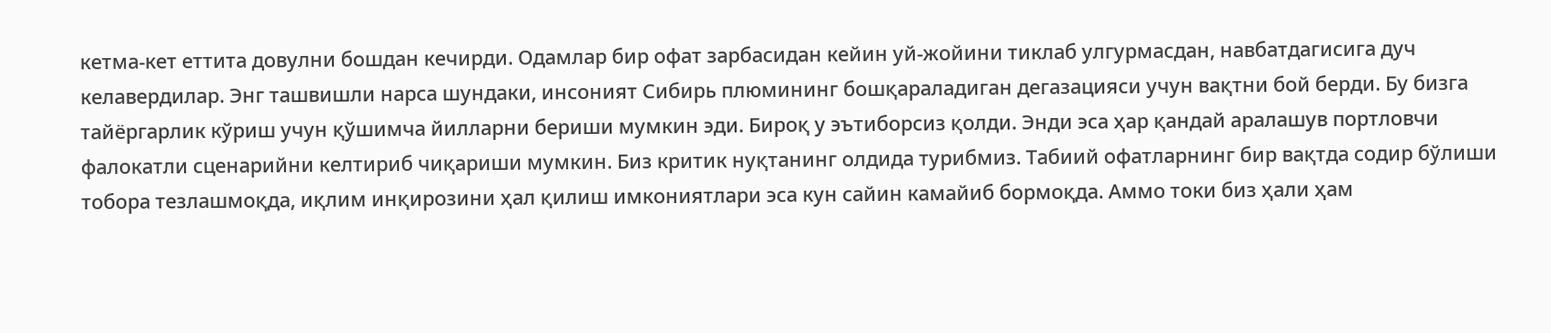кетма-кет еттита довулни бошдан кечирди. Одамлар бир офат зарбасидан кейин уй-жойини тиклаб улгурмасдан, навбатдагисига дуч келавердилар. Энг ташвишли нарса шундаки, инсоният Сибирь плюмининг бошқараладиган дегазацияси учун вақтни бой берди. Бу бизга тайёргарлик кўриш учун қўшимча йилларни бериши мумкин эди. Бироқ у эътиборсиз қолди. Энди эса ҳар қандай аралашув портловчи фалокатли сценарийни келтириб чиқариши мумкин. Биз критик нуқтанинг олдида турибмиз. Табиий офатларнинг бир вақтда содир бўлиши тобора тезлашмоқда, иқлим инқирозини ҳал қилиш имкониятлари эса кун сайин камайиб бормоқда. Аммо токи биз ҳали ҳам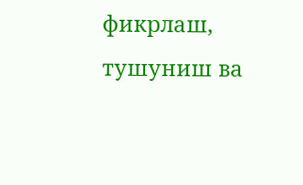фикрлаш, тушуниш ва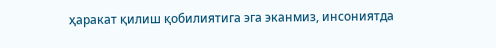ҳаракат қилиш қобилиятига эга эканмиз, инсониятда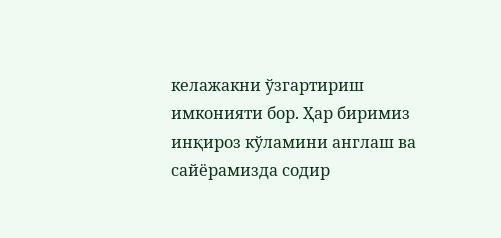келажакни ўзгартириш имконияти бор. Ҳар биримиз инқироз кўламини англаш ва сайёрамизда содир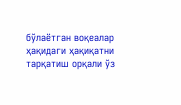бўлаётган воқеалар ҳақидаги ҳақиқатни тарқатиш орқали ўз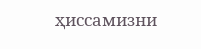ҳиссамизни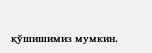қўшишимиз мумкин.